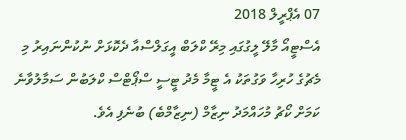07 އެޕްރީލް 2018
އެސްޓީއޯ މާލޭ ލީގުގައި މިރޭ ކްލަބް އީގަލްސްއާ ދެކޮޅަށް ނުކުންނައިރު މި މެޗުގެ ހުރިހާ ވަގުތަކު އެ ޓީމާ މެދު ޓީސީ ސްޕޯޓްސް ކްލަބުން ސަމާލުވާނެ ކަމަށް ކޯޗު މުހައްމަދު ނިޒާމް (ނިޒާމްބެ) ބުނެފި އެވެ.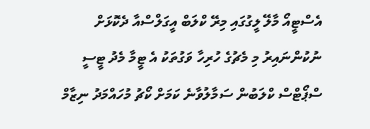އެސްޓީއޯ މާލޭ ލީގުގައި މިރޭ ކްލަބް އީގަލްސްއާ ދެކޮޅަށް ނުކުންނައިރު މި މެޗުގެ ހުރިހާ ވަގުތަކު އެ ޓީމާ މެދު ޓީސީ ސްޕޯޓްސް ކްލަބުން ސަމާލުވާނެ ކަމަށް ކޯޗު މުހައްމަދު ނިޒާމް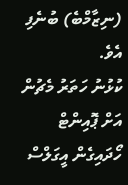(ނިޒާމްބެ) ބުނެފި އެވެ.
ކުޅުނު ހަތަރު މެޗުން އަށް ޕޮއިންޓް ހޯދައިގެން އީގަލްސް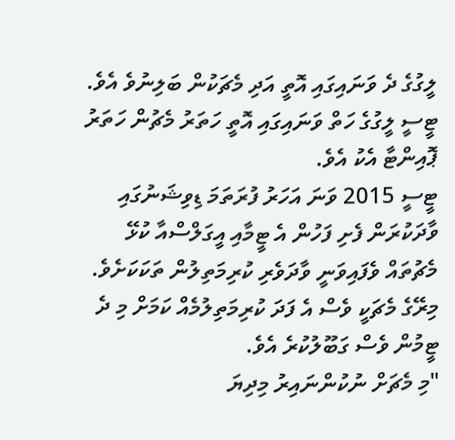ލީގުގެ ދެ ވަނައިގައި އޮތީ އަދި މެޗަކުން ބަލިނުވެ އެވެ. ޓީސީ ލީގުގެ ހަތް ވަނައިގައި އޮތީ ހަތަރު މެޗުން ހަތަރު ޕޮއިންޓާ އެކު އެވެ.
ޓީސީ 2015 ވަނަ އަހަރު ފުރަތަމަ ޑިވިޝަނުގައި ވާދަކުރަން ފެށި ފަހުން އެ ޓީމާއި އީގަލްސްއާ ކުޅޭ މެޗުތައް ވެފައިވަނީ ވާދަވެރި ކުރިމަތިލުން ތަކަކަށެވެ. މިރޭގެ މެޗަކީ ވެސް އެ ފަދަ ކުރިމަތިލުމެއް ކަމަށް މި ދެ ޓީމުން ވެސް ގަބޫލުކުރެ އެވެ.
"މި މެޗަށް ނުކުންނައިރު މިދިޔަ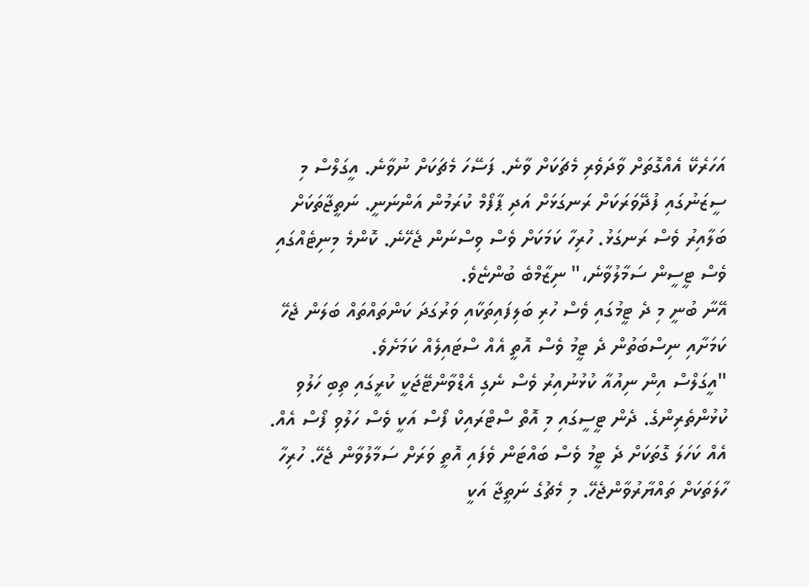އަހަރެކޭ އެއްގޮތަށް ވާދަވެރި މެޗަކަށް ވާނެ. ފަސޭހަ މެޗަކަށް ނުވާނެ. އީގަލްސް މި ސީޒަނުގައި ފުދޭވަރަކަށް ރަނގަޅަށް އަދި ޕާފޯމް ކުރަމުން އަންނަނީ. ނަތީޖާތަކަށް ބަލާއިރު ވެސް ރަނގަޅު. ހުރިހާ ކަމަކަށް ވެސް ވިސްނަން ޖެހޭނެ. ކޮންމެ މިނިޓެއްގައި ވެސް ޓީސީން ސަމާލުވާނެ،" ނިޒާމްބެ ބުންޏެވެ.
އޭނާ ބުނީ މި ދެ ޓީމުގައި ވެސް ހުރި ބަލިފައިތަކާއި ވަރުގަދަ ކަންތައްތައް ބަލަން ޖެހޭ ކަމަށާއި ނިސްބަތުން ދެ ޓީމު ވެސް އޮތީ އެއް ސްޓައިލެއް ކަމަށެވެ.
"އީގަލްސް އިން ނިއުއާ ކުޅުނުއިރު ވެސް ނެގި އެޑްވާންޓޭޖަކީ ކުރީގައި ތިބި ހަލުވި ކުޅުންތެރިންގެ. ދެން ޓީސީގައި މި އޮތް ސްޓްރައިކް ފޯސް އަކީ ވެސް ހަލުވި ފޯސް އެއް. އެއް ކަހަލަ ގޮތަކަށް ދެ ޓީމު ވެސް ބައްޓަން ވެފައި އޮތީ ވަރަށް ސަމާލުވާން ޖެހޭ. ހުރިހާ ހާލަތަކަށް ތައްޔާރުވާންޖެހޭ. މި މެޗުގެ ނަތީޖާ އަކީ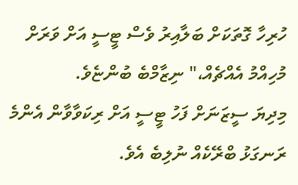ހުރިހާ ގޮތަކަށް ބަލާއިރު ވެސް ޓީސީ އަށް ވަރަށް މުހިއްމު އެއްޗެއް،" ނިޒާމްބެ ބުންޏެވެ.
މިދިޔަ ސީޒަނަށް ފަހު ޓީސީ އަށް ރިކަވާވާން އެންމެ ރަނގަޅު ބްރޭކެއް ނުލިބެ އެވެ.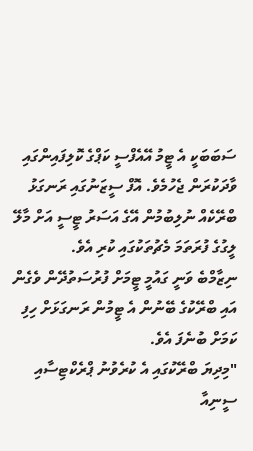ސަބަބަކީ އެ ޓީމު އޭއެފްސީ ކަޕްގެ ކޮލިފައިންގައި ވާދަކުރަން ޖެހުމެވެ. އޮފް ސީޒަނުގައި ރަނގަޅު ބްރޭކެއް ނުލިބުމުން އޭގެ އަސަރު ޓީސީ އަށް މާލޭ ލީގުގެ ފުރަތަމަ މެޗުތަކުގައި ކުރި އެވެ.
ނިޒާމްބެ ވަނީ ގައުމީ ޓީމަށް ފުރުސަތުދޭން ވެގެން އައި ބްރޭކުގެ ބޭނުން އެ ޓީމުން ރަނގަޅަށް ހިފި ކަމަށް ބުނެފަ އެވެ.
"މިދިޔަ ބްރޭކުގައި އެ ކުރެވުނު ޕްރެކްޓިސާއި ސީނިއާ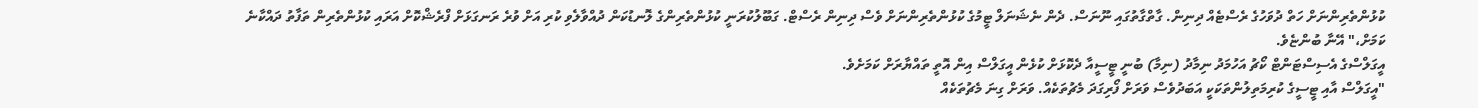ކުޅުންތެރިންނަށް ހަތް ދުވަހުގެ ރެސްޓެއް ދިނިން. ގާތްގާތުގައި ނޫނަސް. ދެން ނެޝަނަލް ޓީމުގެ ކުޅުންތެރިންނަށް ވެސް ދިނިން ރެސްޓް. ގަބޫލުކުރަނީ ކުޅުންތެރިންގެ ލޮނޑުކަން ދުއްވާލެވި ކުރި އަށް ވުރެ ރަނގަޅަށް ފްރެޝްކޮށް އަރައި ކުޅުންތެރިން ތަފާތު ދައްކާނެ ކަމަށް،" އޭނާ ބުންޏެވެ.
އީގަލްސްގެ އެސިސްޓަންޓް ކޯޗު އަހުމަދު ނިމާދު (ނިމާ) ބުނީ ޓީސީއާ ދެކޮޅަށް ކުޅެން އީގަލްސް އިން އޮތީ ތައްޔާރަށް ކަމަށެވެ.
"އީގަލްސް އާއި ޓީސީގެ ކުރިމަތިލުންތަކަކީ އަބަދުވެސް ވަރަށް ފޯރިގަދަ މެޗުތަކެއް. ވަރަށް ގިނަ މެޗުތަކެއް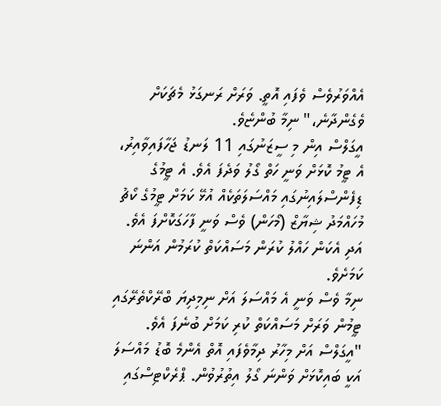އެއްވަރުވެސް ވެފައި އޮތީ. ވަރަށް ރަނގަޅު މެޗަކަށް ވެގެންދާނެ،" ނިމާ ބުންޏެވެ.
އީގަލްސް އިން މި ސީޒަނުގައި 11 ލަނޑު ޖަހާފައިވާއިރު، އެ ޓީމު ކޮޅަށް ވަނީ ހަތް ގޯލު ވަދެފަ އެވެ. އެ ޓީމުގެ ޑިފެންސްލައިނުގައި މައްސަލަތަކެއް އުޅޭ ކަމަށް ޓީމުގެ ކޯޗު މުހައްމަދު ޝިޔާޒް (މޯހަން) ވެސް ވަނީ ފާހަގަކޮށްފަ އެވެ. އަދި އެކަން ހައްލު ކުރަން މަސައްކަތް ކުރަމުން އަންނަ ކަމަށެވެ.
ނިމާ ވެސް ވަނީ އެ މައްސަލަ އަށް ނިމިދިޔަ ބްރޭކްތެރޭގައި ޓީމުން ވަރަށް މަސައްކަތް ކުރި ކަމަށް ބުނެފަ އެވެ.
"އީގަލްސް އަށް މިހާރު ދިމާވެފައި އޮތް އެންމެ ބޮޑު މައްސަލަ އަކީ ބައިކޮޅަށް ވަންނަ ގޯލު އިތުރުވުން. ޕްރެކްޓިސްގައި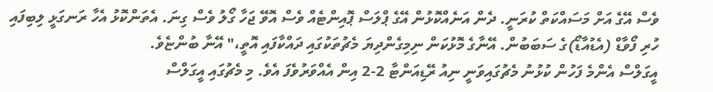ވެސް އޭގެ އަށް މަސައްކަތް ކުރަނީ. ދެން އަނެއްކޮޅުން އޭގެ ޕްލަސް ޕޮއިންޓެއް ވެސް އޮވޭ ޖަހާ ގޯލު ވެސް ގިނަ. އެތަންކޮޅު އެހާ ރަނގަޅީ ލިބިފައި ހުރި ފޯވާޑް (އެޑުއާޑޯ)ގެ ސަބަބުން. އޭނާގެ މޮޅުކަން ނިމިގެންދިޔަ މެޗުތަކުގައި ދައްކާފައި އޮތީ،" އޭނާ ބުންޏެވެ.
އީގަލްސް އެންމެ ފަހުން ކުޅުނު މެޗުގައިވަނީ ނިއު ރޭޑިއަންޓާ 2-2 އިން އެއްވަރުވެފަ އެވެ. މި މެޗުގައި އީގަލްސް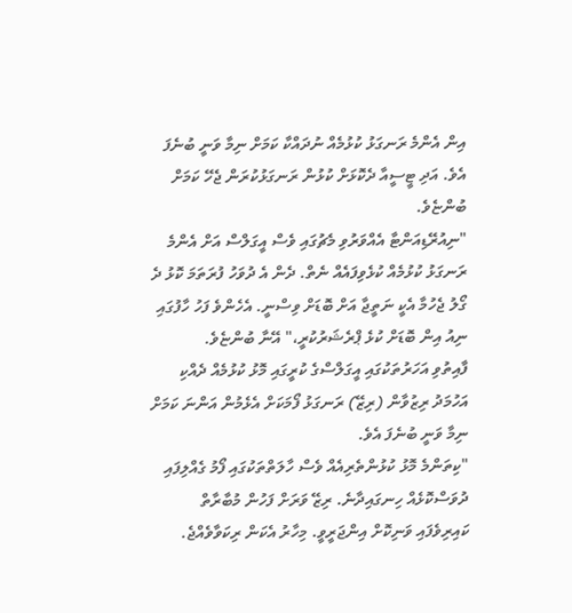އިން އެންމެ ރަނގަޅު ކުޅުމެއް ނުދައްކާ ކަމަށް ނިމާ ވަނީ ބުނެފަ އެވެ. އަދި ޓީސީއާ ދެކޮޅަށް ކުޅުން ރަނގަޅުކުރަން ޖެހޭ ކަމަށް ބުންޏެވެ.
"ނިއުރޭޑިއަންޓާ އެއްވަރުވި މެޗުގައި ވެސް އީގަލްސް އަށް އެންމެ ރަނގަޅު ކުޅުމެއް ކުޅެވިފައެއް ނެތް. ދެން އެ ދުވަހު ފުރަތަމަ ކޮޅު ދެ ގޯލު ޖެހުމާ އެކީ ނަތީޖާ އަށް ބޮޑަށް ވިސްނީ. އެހެންވެ ފަހު ހާފުގައި ނިއު އިން ބޮޑަށް ކުޅެ ޕްރެޝަރުކުރީ،" އޭނާ ބުންޏެވެ.
ފާއިތުވި އަހަރުތަކުގައި އީގަލްސްގެ ކުރީގައި މޮޅު ކުޅުމެއް ދެއްކި އަހުމަދު ރިޒުވާން (ރިޒޭ) ރަނގަޅު ފޯމަކަށް އެޅެމުން އަންނަ ކަމަށް ނިމާ ވަނީ ބުނެފަ އެވެ.
"ކިތަންމެ މޮޅު ކުޅުންތެރިއެއް ވެސް ހާލަތްތަކުގައި ފޯމު ގެއްލިފައި ދުވަސްކޮޅެއް ހިނގައިދާނެ. ރިޒޭ ވަރަށް ފަހުން މުބާރާތް ކައިރިވެފައި ވަނިކޮށް އިންޖަރީވީ. މިހާރު އެކަން ރިކަވާވެއްޖެ.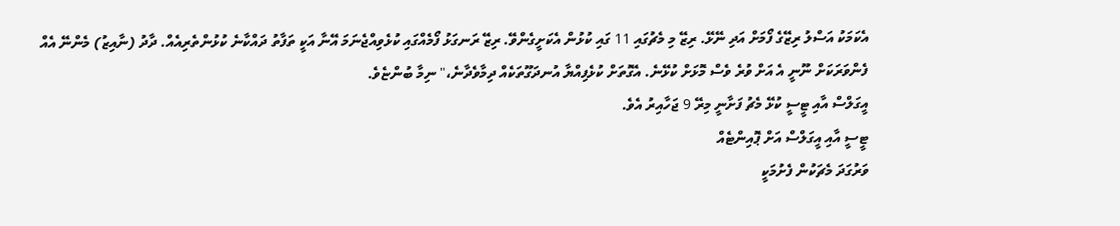އެކަމަކު އަސްލު ރިޒޭގެ ފޯމަށް އަދި ނޭޅޭ. ރިޒޭ މި މެޗުގައި 11 ގައި ކުޅުން އެކަށީގެންވޭ. ރިޒޭ ރަނގަޅު ފޯމެއްގައި ކުޅެވިއްޖެނަމަ އޭނާ އަކީ ތަފާތު ދައްކާނެ ކުޅުންތެރިއެއް. ދާދު (ނާއިޒު) މެންނޭ އެއް ފެންވަރަކަށް ނޫނީ އެ އަށް ވުރެ ވެސް މޮޅަށް ކުޅޭނެ. އެގޮތަށް ކުޅެފިއްޔާ އުނދަގޫތަކެއް ދިމާވެދާނެ،" ނިމާ ބުންޏެވެ.
އީގަލްސް އާއި ޓީސީ ކުޅޭ މެޗު ފަށާނީ މިރޭ 9 ޖަހާއިރު އެވެ.
ޓީސީ އާއި އީގަލްސް އަށް ޕޮއިންޓެއް
ވަރުގަދަ މެޗަކުން ފެށުމަކީ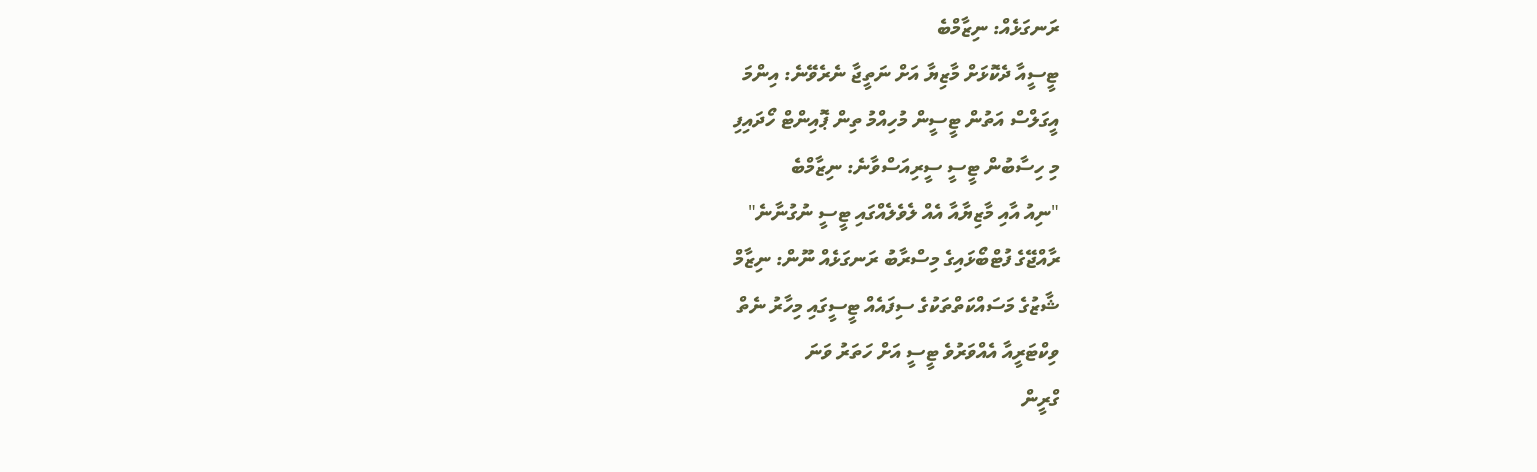ރަނގަޅެއް: ނިޒާމްބެ
ޓީސީއާ ދެކޮޅަށް މާޒިޔާ އަށް ނަތީޖާ ނެރެވޭނެ: އިންމަ
އީގަލްސް އަތުން ޓީސީން މުހިއްމު ތިން ޕޮއިންޓް ހޯދައިފި
މި ހިސާބުން ޓީސީ ސީރިއަސްވާނެ: ނިޒާމްބެ
"ނިއު އާއި މާޒިޔާއާ އެއް ލެވެލެއްގައި ޓީސީ ނުގުނާނެ"
ރާއްޖޭގެ ފުޓްބޯޅައިގެ މިސްރާބު ރަނގަޅެއް ނޫން: ނިޒާމް
ޝާޒުގެ މަސައްކަތްތަކުގެ ސިފައެއް ޓީސީގައި މިހާރު ނެތް
ވިކްޓަރީއާ އެއްވަރުވެ ޓީސީ އަށް ހަތަރު ވަނަ
ގްރީން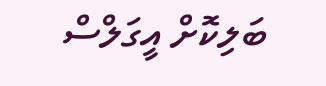ބަލިކޮށް އީގަލްސް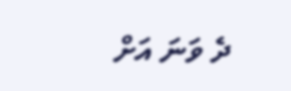ދެ ވަނަ އަށް